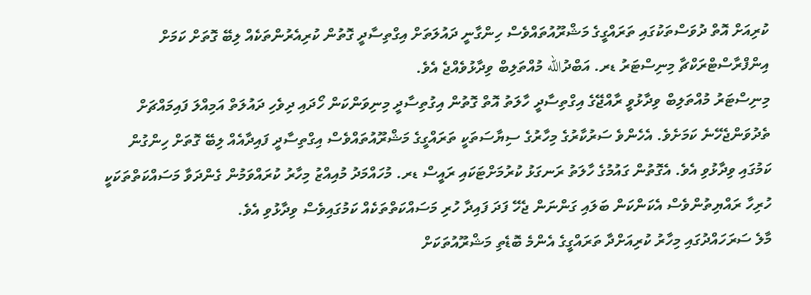ކުރިއަށް އޮތް ދުވަސްތަކުގައި ތަރައްގީގެ މަޝްރޫއުތައްވެސް ހިންގާނީ ދައުލަތަށް އިގްތިސާދީ ގޮތުން ކުރިއެރުންތަކެއް ލިބޭ ގޮތަށް ކަމަށް އިންފްރާސްޓްރަކްޗާ މިނިސްޓަރު ޑރ. އަބްދުالله މުއްތަލިބް ވިދާޅުވެއްޖެ އެވެ.
މިނިސްޓަރު މުއްތަލިބް ވިދާޅުވީ ރާއްޖޭގެ އިގްތިސާދީ ހާލަތު އޮތް ގޮތުން އިގުތިސާދީ މިނިވަންކަން ހޯދައި ދިވެހި ދައުލަތް އަމިއްލަ ފައިމައްޗަށް ތެދުވަންޖެހޭނެ ކަމަށެވެ. އެހެންވެ ސަރުކާރުގެ މިހާރުގެ ސިޔާސަތަކީ ތަރައްގީގެ މަޝްރޫއުތައްވެސް އިގްތިސާދީ ފައިދާއެއް ލިބޭ ގޮތަށް ހިންގުން ކަމުގައި ވިދާޅުވި އެވެ. އެގޮތުން ގައުމުގެ ހާލަތު ރަނގަޅު ކުރުމަށްޓަކައި ރައީސް ޑރ. މުހައްމަދު މުއިއްޒު މިހާރު ކުރައްވަމުން ގެންދަވާ މަސައްކަތްތަކަކީ ހުރިހާ ރައްޔިތުންވެސް އެކަންކަން ބަލައި ގަންނަން ޖެހޭ ފަދަ ފައިދާ ހުރި މަސައްކަތްތަކެއް ކަމުގައިވެސް ވިދާޅުވި އެވެ.
މާލެ ސަރަހައްދުގައި މިހާރު ކުރިއަށްދާ ތަރައްގީގެ އެންމެ ބޮޑެތި މަޝްރޫއުތަކަށް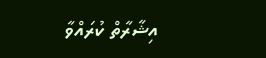އިޝާރާތް ކުރައްވާ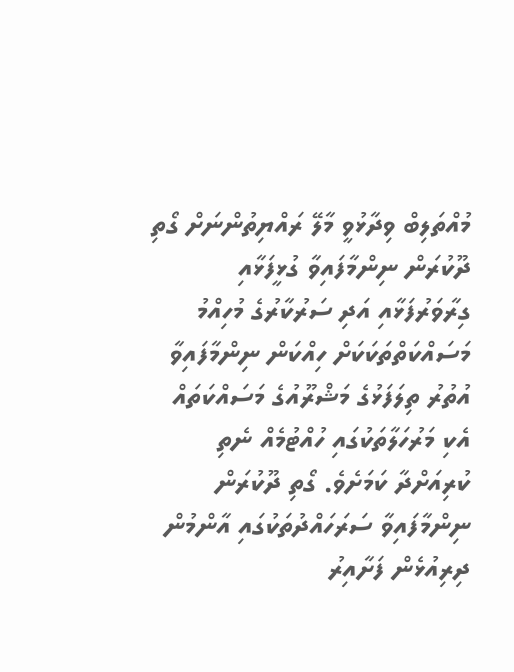މުއްތަލިބް ވިދާޅުވީ މާލޭ ރައްޔިތުންނަށް ގޯތި ދޫކުރަން ނިންމާފައިވާ ގުޅީފަޅާއި ގިރާވަރުފަޅާއި އަދި ސަރުކާރުގެ މުހިއްމު މަސައްކަތްތަކަކަށް ހިއްކަން ނިންމާފައިވާ އުތުރު ތިލަފަޅުގެ މަޝްރޫއުގެ މަސައްކަތައް އެކި މަރުހަލާތަކުގައި ހުއްޓުމެއް ނެތި ކުރިއަށްދާ ކަމަށެވެ. ގޯތި ދޫކުރަން ނިންމާފައިވާ ސަރަހައްދުތަކުގައި އާންމުން ދިރިއުޅެން ފަށާއިރު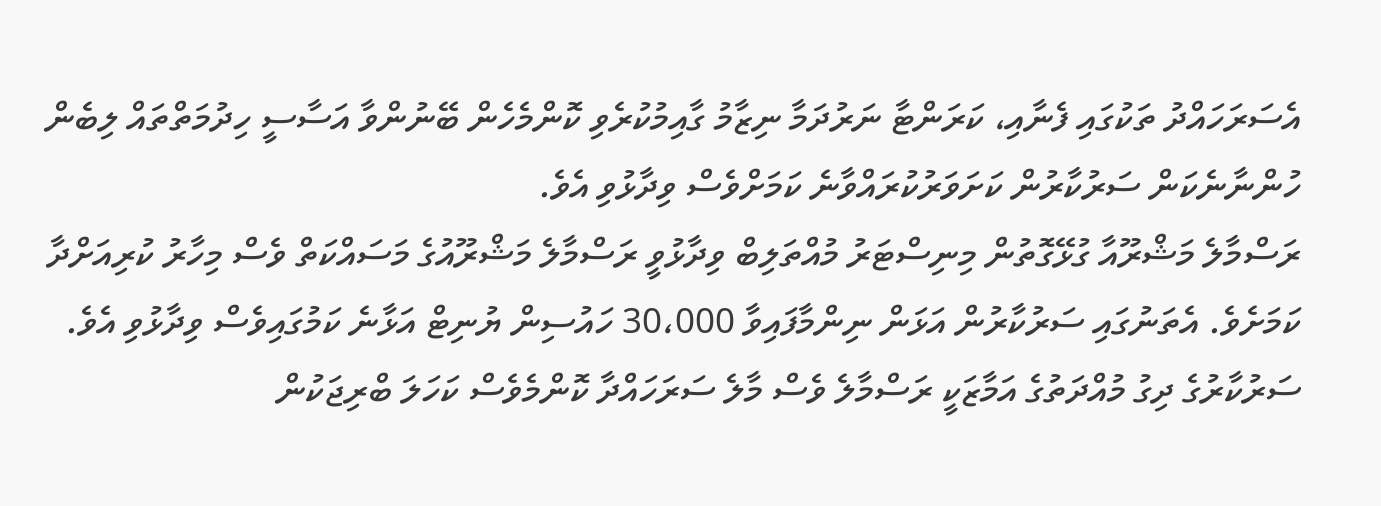އެސަރަހައްދު ތަކުގައި ފެނާއި، ކަރަންޓާ ނަރުދަމާ ނިޒާމު ގާއިމުކުރެވި ކޮންމެހެން ބޭނުންވާ އަސާސީ ހިދުމަތްތައް ލިބެން ހުންނާނެކަން ސަރުކާރުން ކަށަވަރުކުރައްވާނެ ކަމަށްވެސް ވިދާޅުވި އެވެ.
ރަސްމާލެ މަޝްރޫއާ ގުޅޭގޮތުން މިނިސްޓަރު މުއްތަލިބް ވިދާޅުވީ ރަސްމާލެ މަޝްރޫއުގެ މަސައްކަތް ވެސް މިހާރު ކުރިއަށްދާ ކަމަށެވެ. އެތަނުގައި ސަރުކާރުން އަޅަން ނިންމާފައިވާ 30،000 ހައުސިން ޔުނިޓް އަޅާނެ ކަމުގައިވެސް ވިދާޅުވި އެވެ. ސަރުކާރުގެ ދިގު މުއްދަތުގެ އަމާޒަކީ ރަސްމާލެ ވެސް މާލެ ސަރަހައްދާ ކޮންމެވެސް ކަހަލަ ބްރިޖަކުން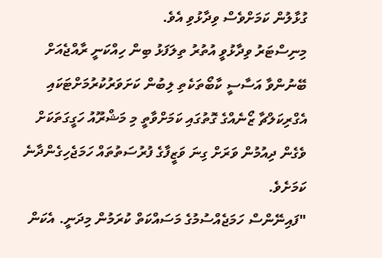ގުޅާލުން ކަމަށްވެސް ވިދާޅުވި އެވެ.
މިނިސްޓަރު ވިދާޅުވީ އުތުރު ތިލަފަޅު ބިން ހިއްކަނީ ރާއްޖެއަށް ބޭނުންވާ އަސާސީ ކާބޯތަކެތި ލިބުން ކަށަވަރުކުރުމަށްޓަކައި އެގްރިކަލްޗާ ޒޯނެއްގެ ގޮތުގައި ކަމަށްވާތީ މި މަޝްރޫއު ހަގީގަތަކަށް ވެގެން ދިއުމުން ވަރަށް ގިނަ ވަޒީފާގެ ފުރުސަތުތައް ހަމަޖެހިގެންދާނެ ކަމަށެވެ.
"ފައިނޭންސް ހަމަޖެއްސުމުގެ މަސައްކަތް ކުރަމުން މިދަނީ. އެކަން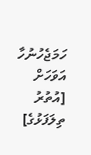ހަމަޖެހުނުހާ އަވަހަށް [އުތުރު ތިލަފަޅުގެ]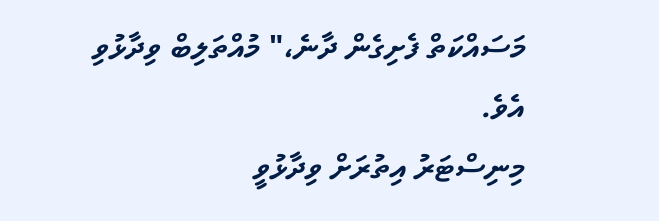މަސައްކަތް ފެށިގެން ދާނެ،" މުއްތަލިބް ވިދާޅުވި އެވެ.
މިނިސްޓަރު އިތުރަށް ވިދާޅުވީ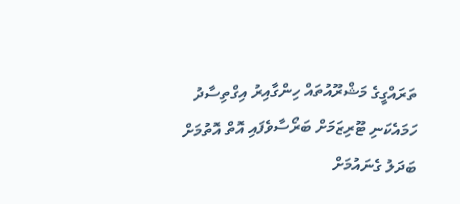ތަރައްގީގެ މަޝްރޫއުތައް ހިންގާއިރު އިގްތިސާދު ހަމައެކަނި ޓޫރިޒަމަށް ބަރޯސާވެފައި އޮތް އޮތުމަށް ބަދަލު ގެނައުމަށް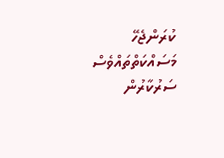ކުރަންޖެހޭ މަސައްކަތްތައްވެސް ސަރުކާރުން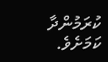ކުރަމުންދާ ކަމަށެވެ.